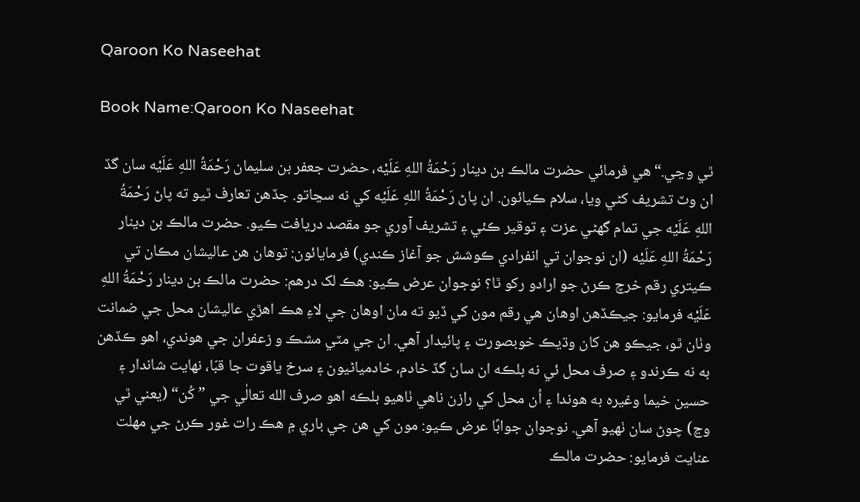Qaroon Ko Naseehat

Book Name:Qaroon Ko Naseehat

ٿي وڃي.“ هي فرمائي حضرت مالڪ بن دينار رَحْمَةُ اللهِ عَلَيْه، حضرت جعفر بن سليمان رَحْمَةُ اللهِ عَلَيْه سان گڏ ان وٽ تشريف کڻي ويا، سلام ڪيائون. ان پاڻ رَحْمَةُ اللهِ عَلَيْه کي نه سڃاتو. جڏهن تعارف ٿيو ته پاڻ رَحْمَةُ اللهِ عَلَيْه جي تمام گهڻي عزت ۽ توقير ڪئي ۽ تشريف آوري جو مقصد دريافت ڪيو. حضرت مالڪ بن دينار رَحْمَةُ اللهِ عَلَيْه (ان نوجوان تي انفرادي ڪوشش جو آغاز ڪندي) فرمايائون: توهان هن عاليشان مڪان تي ڪيتري رقم خرچ ڪرڻ جو ارادو رکو ٿا؟ نوجوان عرض ڪيو: هڪ لک درهم: حضرت مالڪ بن دينار رَحْمَةُ اللهِ عَلَيْه فرمايو: جيڪڏهن اوهان هي رقم مون کي ڏيو ته مان اوهان جي لاءِ هڪ اهڙي عاليشان محل جي ضمانت وٺان ٿو، جيڪو هن کان وڌيڪ خوبصورت ۽ پائيدار آهي. ان جي مٽي مشڪ و زعفران جي هوندي، اهو ڪڏهن به نه ڪرندو ۽ صرف محل ئي نه بلڪه ان سان گڏ خادم، خادمياڻيون ۽ سرخ ياقوت جا قبّا، نهايت شاندار ۽ حسين خيما وغيره به هوندا ۽ اُن محل کي رازن ناهي ٺاهيو بلڪه اهو صرف الله تعالٰي جي ”كُن“ (يعني ٿي وڃ) چوڻ سان ٺهيو آهي. نوجوان جوابًا عرض ڪيو: مون کي هن جي باري ۾ هڪ رات غور ڪرڻ جي مهلت عنايت فرمايو: حضرت مالڪ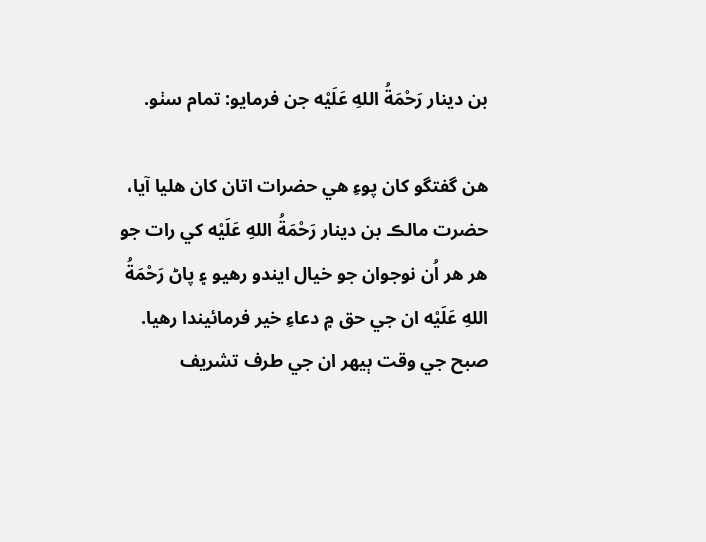بن دينار رَحْمَةُ اللهِ عَلَيْه جن فرمايو: تمام سٺو.

هن گفتگو کان پوءِ هي حضرات اتان کان هليا آيا، حضرت مالڪ بن دينار رَحْمَةُ اللهِ عَلَيْه کي رات جو هر هر اُن نوجوان جو خيال ايندو رهيو ۽ پاڻ رَحْمَةُ اللهِ عَلَيْه ان جي حق ۾ دعاءِ خير فرمائيندا رهيا. صبح جي وقت ٻيهر ان جي طرف تشريف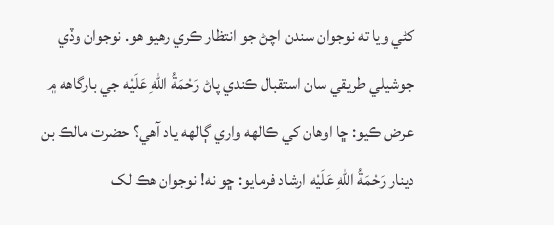کڻي ويا ته نوجوان سندن اچڻ جو انتظار ڪري رهيو هو. نوجوان وڏي جوشيلي طريقي سان استقبال ڪندي پاڻ رَحْمَةُ اللهِ عَلَيْه جي بارگاهه ۾ عرض ڪيو: ڇا اوهان کي ڪالهه واري ڳالهه ياد آهي؟ حضرت مالڪ بن دينار رَحْمَةُ اللهِ عَلَيْه ارشاد فرمايو: ڇو نه! نوجوان هڪ لک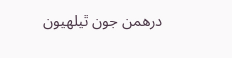درهمن جون ٿيلهيون